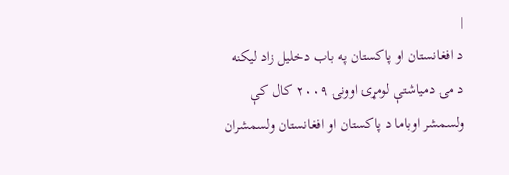|
د افغانستان او پاکستان په باب دخلیل زاد لیکنه
د مۍ دمیاشتې لومړۍ اوونۍ ٢٠٠٩ کال کې ولسمشر اوباما د پاکستان او افغانستان ولسمشران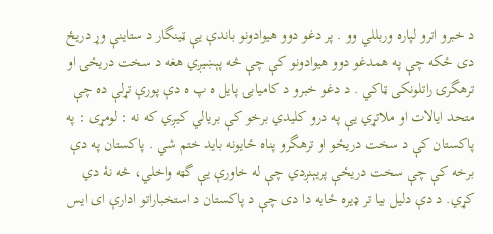د خبرو اترو لپاره وربللي وو . پر دغو دوو هيوادونو باندې يې ټينگار د ستاينې وړ دريځ دى ځکه چې په همدغو دوو هيوادونو کې چې څه پېښيږي هغه د سخت دريځۍ او ترهگرۍ راتلونکى ټاکي . د دغو خبرو د کاميابۍ پايل ه پ ه دې پورې تړلې ده چې متحد ايالات او ملاتړي يې په درو کليدي برخو کې بريالي کيږي که نه : لومړى : په پاکستان کې د سخت دريځو او ترهگرو پناه ځايونه بايد ختم شي . پاکستان په دې برخه کې چې سخت دريځې پريېنږدي چې له خاورې يې گټه واخلي، څه نۀ دي كړي. د دې دليل بيا تر ډيره ځايه دا دى چې د پاکستان د استخباراتو ادارې اى ايس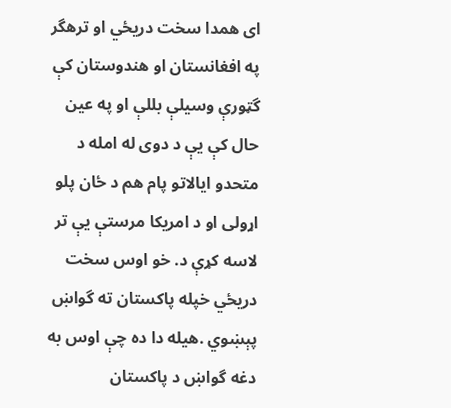اى همدا سخت دريځي او ترهگر په افغانستان او هندوستان کې گټورې وسيلې بللې او په عين حال کې يې د دوى له امله د متحدو ايالاتو پام هم د ځان پلو اړولى او د امريكا مرستې يې تر لاسه كړې د. خو اوس سخت دريځي خپله پاکستان ته گواښ پېښوي .هيله دا ده چې اوس به دغه گواښ د پاکستان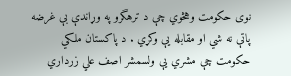نوى حکومت وهڅوي چې د ترهگرو په وړاندې بې غرضه پاتې نه شي او مقابله يې وکړي . د پاکستان ملکي حکومت چې مشري يې ولسمشر اصف علي زرداري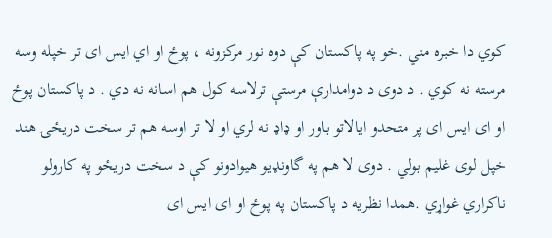کوي دا خبره مني .خو په پاکستان کې دوه نور مرکزونه ، پوځ او اي ايس اى تر خپله وسه مرسته نه کوي . د دوى د دوامدارې مرستې ترلاسه کول هم اسانه نه دي . د پاکستان پوځ او اى ايس اى پر متحدو ايالاتو باور او ډاډ نه لري او لا تر اوسه هم تر سخت دريځۍ هند خپل لوى غليم بولي . دوى لا هم په گاونډيو هيوادونو کې د سخت دريځو په کارولو ناکراري غواړي .همدا نظريه د پاکستان په پوځ او اى ايس اى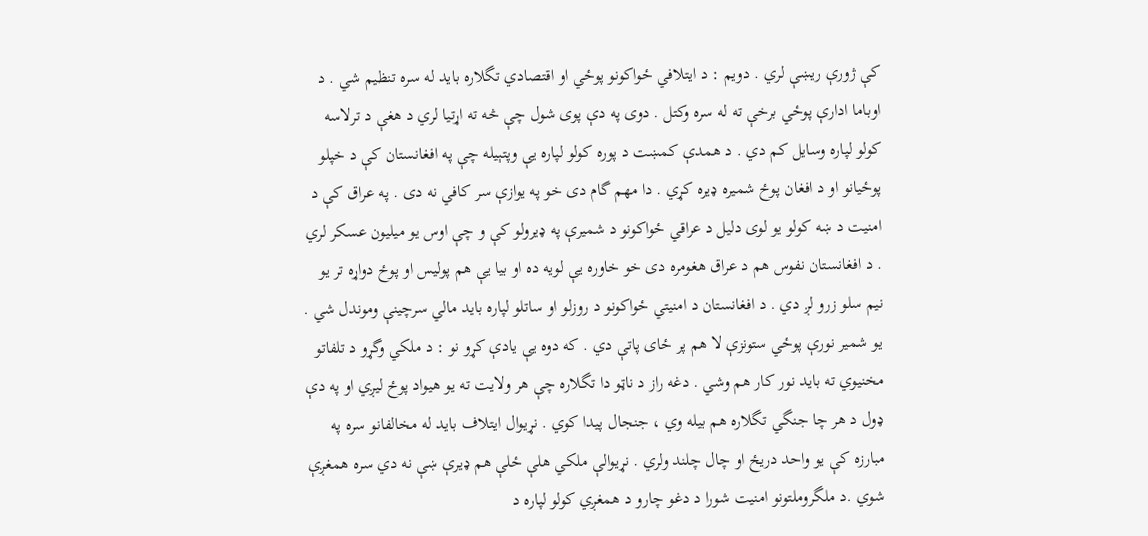کې ژورې ريښې لري . دويم : د ايتلافي ځواکونو پوځي او اقتصادي تگلاره بايد له سره تنظيم شي . د اوباما ادارې پوځي برخې ته له سره وکتل . دوى په دې پوى شول چې څه ته اړتيا لري د هغې د ترلاسه کولو لپاره وسايل کم دي . د همدې کمښت د پوره کولو لپاره يې وپتېيله چې په افغانستان کې د خپلو پوځيانو او د افغان پوځ شميره ډيره کړي . دا مهم گام دى خو په يوازې سر کافي نه دى . په عراق کې د امنيت د ښه کولو يو لوى دليل د عراقي ځواکونو د شميرې په ډيرولو کې و چې اوس يو ميليون عسکر لري . د افغانستان نفوس هم د عراق هغومره دى خو خاوره يې لويه ده او بيا يې هم پوليس او پوځ دواړه تر يو نيم سلو زرو لږ دي . د افغانستان د امنيتي ځواکونو د روزلو او ساتلو لپاره بايد مالي سرچينې وموندل شي . يو شمير نورې پوځي ستونزې لا هم پر ځاى پاتې دي . که دوه يې يادې کړو نو : د ملکي وگړو د تلفاتو مخنيوي ته بايد نور کار هم وشي . دغه راز د ناټو دا تگلاره چې هر ولايت ته يو هيواد پوځ ليږي او په دې ډول د هر چا جنگي تگلاره هم بيله وي ، جنجال پيدا کوي . نړيوال ايتلاف بايد له مخالفانو سره په مبارزه کې يو واحد دريځ او چال چلند ولري . نړيوالې ملکي هلې ځلې هم ډيرې ښې نه دي سره همغږې شوي .د ملگروملتونو امنيت شورا د دغو چارو د همغږي کولو لپاره د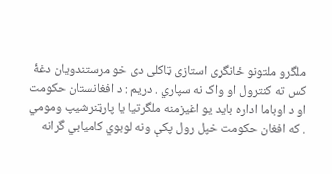ملگرو ملتونو ځانگړى استازى ټاکلى دى خو مرستندويان دغۀ کس ته کنترول او واک نه سپاري . دريم : د افغانستان حکومت او د اوباما اداره بايد يو اغيزمنه ملگرتيا يا پارټنرشيپ ومومي . که افغان حکومت خپل رول پکې ونه لوبوي کاميابي گرانه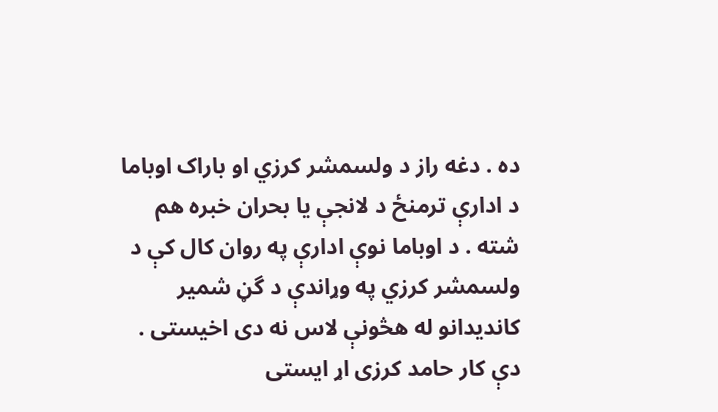ده . دغه راز د ولسمشر کرزي او باراک اوباما د ادارې ترمنځ د لانجې يا بحران خبره هم شته . د اوباما نوې ادارې په روان کال کې د ولسمشر کرزي په وړاندې د گڼ شمير کانديدانو له هڅونې لاس نه دى اخيستى . دې کار حامد کرزى اړ ايستى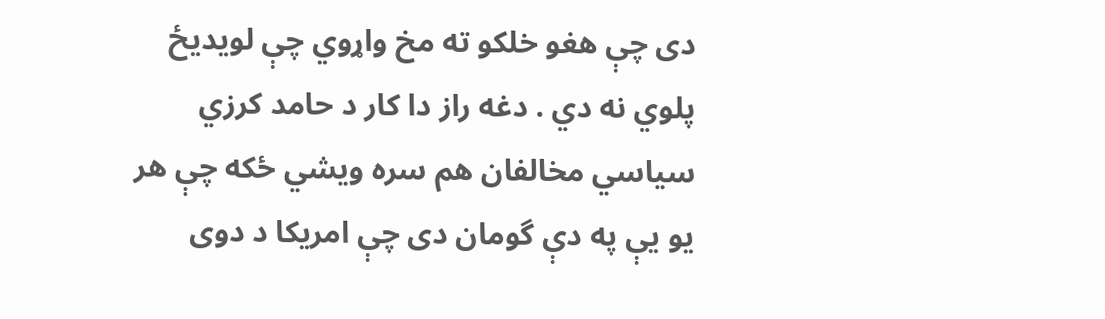دى چې هغو خلکو ته مخ واړوي چې لويديځ پلوي نه دي . دغه راز دا کار د حامد کرزي سياسي مخالفان هم سره ويشي ځکه چې هر يو يې په دې گومان دى چې امريکا د دوى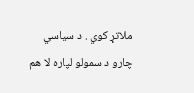ملاتړ کوي . د سياسي چارو د سمولو لپاره لا هم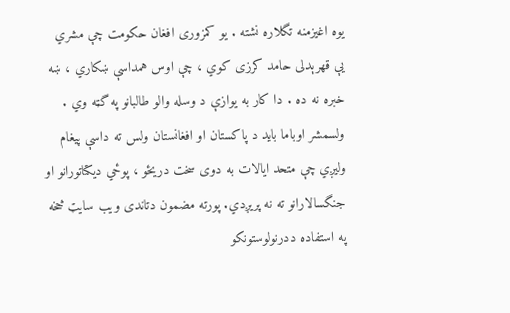يوه اغيزمنه تگلاره نشته . يو کمزورى افغان حکومت چې مشري يې قهرېدلى حامد کرزى کوي ، چې اوس همداسې ښکاري ، ښه خبره نه ده . دا کار به يوازې د وسله والو طالبانو په گټه وي . ولسمشر اوباما بايد د پاکستان او افغانستان ولس ته داسې پيغام وليږي چې متحد ايالات به دوى سخت دريځو ، پوځي ديکتاتورانو او جنگسالارانو ته نه پريږدي. پورته مضمون دتاندی ویب سایټ څخه په استفاده ددرنولوستونکو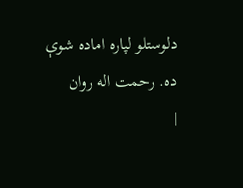دلوستلو لپاره اماده شوې ده. رحمت اله روان
|